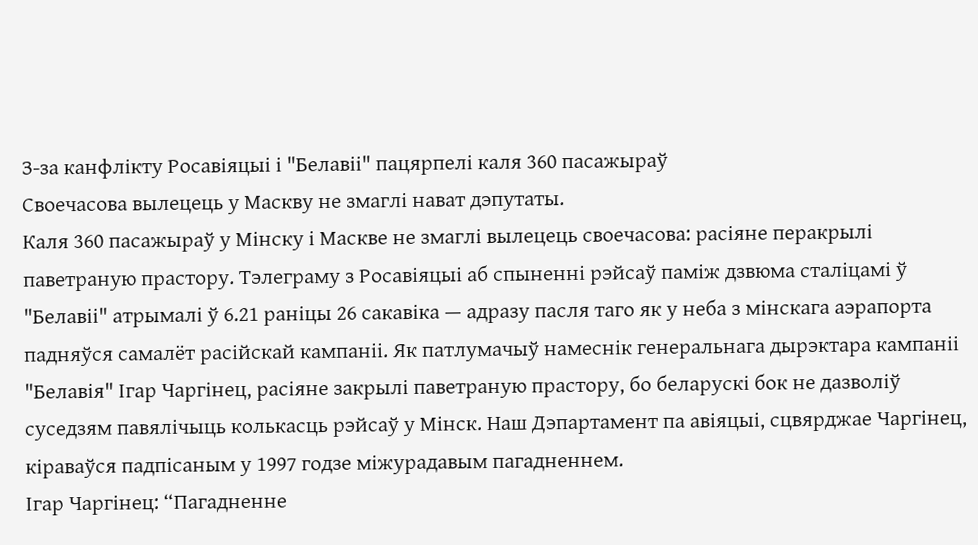З-за канфлікту Росавіяцыі і "Белавіі" пацярпелі каля 360 пасажыраў
Своечасова вылецець у Маскву не змаглі нават дэпутаты.
Каля 360 пасажыраў у Мінску і Маскве не змаглі вылецець своечасова: расіяне перакрылі паветраную прастору. Тэлеграму з Росавіяцыі аб спыненні рэйсаў паміж дзвюма сталіцамі ў "Белавіі" атрымалі ў 6.21 раніцы 26 сакавіка — адразу пасля таго як у неба з мінскага аэрапорта падняўся самалёт расійскай кампаніі. Як патлумачыў намеснік генеральнага дырэктара кампаніі "Белавія" Ігар Чаргінец, расіяне закрылі паветраную прастору, бо беларускі бок не дазволіў суседзям павялічыць колькасць рэйсаў у Мінск. Наш Дэпартамент па авіяцыі, сцвярджае Чаргінец, кіраваўся падпісаным у 1997 годзе міжурадавым пагадненнем.
Ігар Чаргінец: “Пагадненне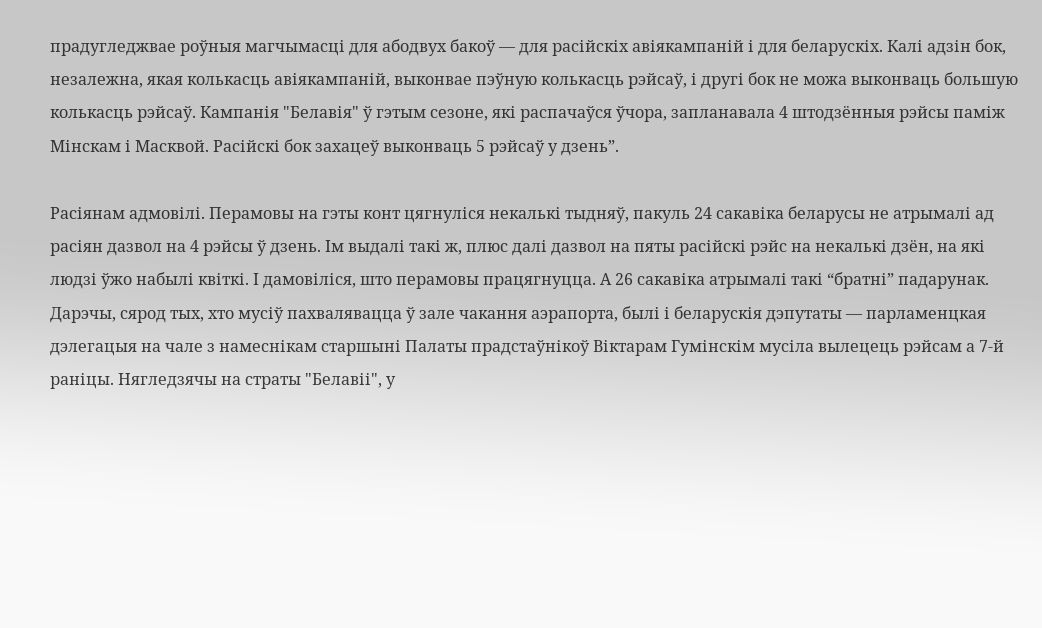прадугледжвае роўныя магчымасці для абодвух бакоў — для расійскіх авіякампаній і для беларускіх. Калі адзін бок, незалежна, якая колькасць авіякампаній, выконвае пэўную колькасць рэйсаў, і другі бок не можа выконваць большую колькасць рэйсаў. Кампанія "Белавія" ў гэтым сезоне, які распачаўся ўчора, запланавала 4 штодзённыя рэйсы паміж Мінскам і Масквой. Расійскі бок захацеў выконваць 5 рэйсаў у дзень”.

Расіянам адмовілі. Перамовы на гэты конт цягнуліся некалькі тыдняў, пакуль 24 сакавіка беларусы не атрымалі ад расіян дазвол на 4 рэйсы ў дзень. Ім выдалі такі ж, плюс далі дазвол на пяты расійскі рэйс на некалькі дзён, на які людзі ўжо набылі квіткі. І дамовіліся, што перамовы працягнуцца. А 26 сакавіка атрымалі такі “братні” падарунак.
Дарэчы, сярод тых, хто мусіў пахвалявацца ў зале чакання аэрапорта, былі і беларускія дэпутаты — парламенцкая дэлегацыя на чале з намеснікам старшыні Палаты прадстаўнікоў Віктарам Гумінскім мусіла вылецець рэйсам а 7-й раніцы. Нягледзячы на страты "Белавіі", у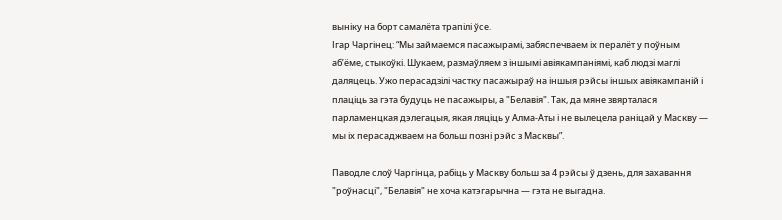выніку на борт самалёта трапілі ўсе.
Ігар Чаргінец: “Мы займаемся пасажырамі, забяспечваем іх пералёт у поўным аб’ёме, стыкоўкі. Шукаем, размаўляем з іншымі авіякампаніямі, каб людзі маглі даляцець. Ужо перасадзілі частку пасажыраў на іншыя рэйсы іншых авіякампаній і плаціць за гэта будуць не пасажыры, а "Белавія". Так, да мяне звярталася парламенцкая дэлегацыя, якая ляціць у Алма-Аты і не вылецела раніцай у Маскву — мы іх перасаджваем на больш позні рэйс з Масквы”.

Паводле слоў Чаргінца, рабіць у Маскву больш за 4 рэйсы ў дзень, для захавання "роўнасці", "Белавія" не хоча катэгарычна — гэта не выгадна.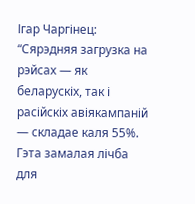Ігар Чаргінец: “Сярэдняя загрузка на рэйсах — як беларускіх, так і расійскіх авіякампаній — складае каля 55%. Гэта замалая лічба для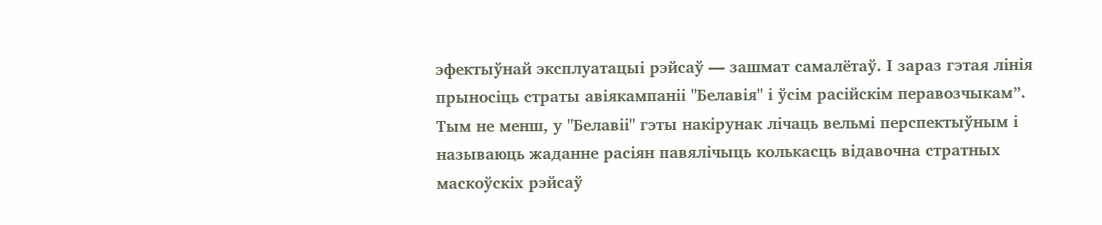эфектыўнай эксплуатацыі рэйсаў — зашмат самалётаў. І зараз гэтая лінія прыносіць страты авіякампаніі "Белавія" і ўсім расійскім перавозчыкам”.
Тым не менш, у "Белавіі" гэты накірунак лічаць вельмі перспектыўным і называюць жаданне расіян павялічыць колькасць відавочна стратных маскоўскіх рэйсаў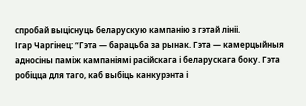спробай выціснуць беларускую кампанію з гэтай лініі.
Ігар Чаргінец: “Гэта — барацьба за рынак. Гэта — камерцыйныя адносіны паміж кампаніямі расійскага і беларускага боку. Гэта робіцца для таго, каб выбіць канкурэнта і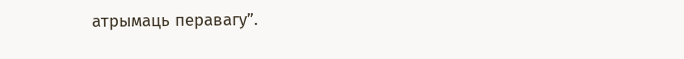атрымаць перавагу”.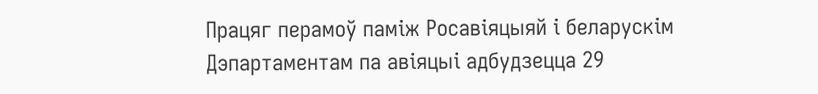Працяг перамоў паміж Росавіяцыяй і беларускім Дэпартаментам па авіяцыі адбудзецца 29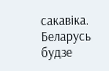сакавіка. Беларусь будзе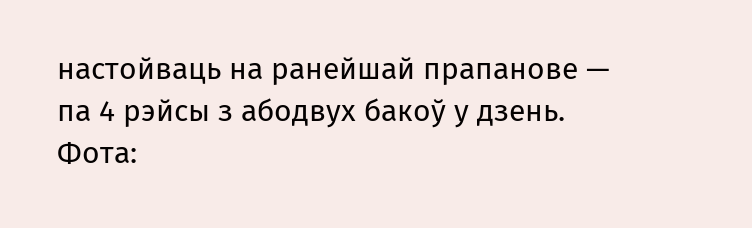настойваць на ранейшай прапанове — па 4 рэйсы з абодвух бакоў у дзень.
Фота: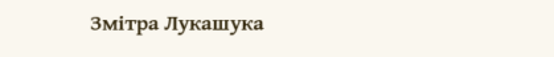Змітра Лукашука